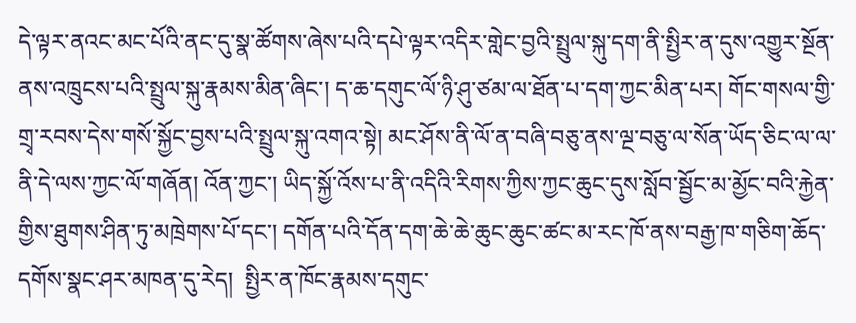དེ་ལྟར་ནའང་མང་པོའི་ནང་དུ་སྣ་ཚོགས་ཞེས་པའི་དཔེ་ལྟར་འདིར་གླེང་བྱའི་སྤྲུལ་སྐུ་དག་ནི་སྤྱིར་ན་དུས་འགྱུར་སྔོན་ནས་འཁྲུངས་པའི་སྤྲུལ་སྐུ་རྣམས་མིན་ཞིང་། ད་ཆ་དགུང་ལོ་ཉི་ཤུ་ཙམ་ལ་ཐོན་པ་དག་ཀྱང་མིན་པར། གོང་གསལ་གྱི་གྲྭ་རབས་དེས་གསོ་སྐྱོང་བྱས་པའི་སྤྲུལ་སྐུ་འགའ་སྟེ། མང་ཤོས་ནི་ལོ་ན་བཞི་བཅུ་ནས་ལྔ་བཅུ་ལ་སོན་ཡོད་ཅིང་ལ་ལ་ནི་དེ་ལས་ཀྱང་ལོ་གཞོན། འོན་ཀྱང་། ཡིད་སྐྱོ་འོས་པ་ནི་འདིའི་རིགས་ཀྱིས་ཀྱང་ཆུང་དུས་སློབ་སྦྱོང་མ་མྱོང་བའི་རྐྱེན་གྱིས་ཐུགས་ཤིན་ཏུ་མཁྲེགས་པོ་དང་། དགོན་པའི་དོན་དག་ཆེ་ཆེ་ཆུང་ཆུང་ཚང་མ་རང་ཁོ་ནས་བརྒྱ་ཁ་གཅིག་ཆོད་དགོས་སྣང་ཤར་མཁན་དུ་རེད།  སྤྱིར་ན་ཁོང་རྣམས་དགུང་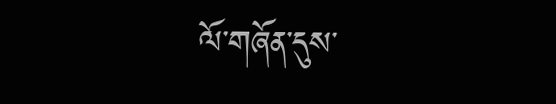ལོ་གཞོན་དུས་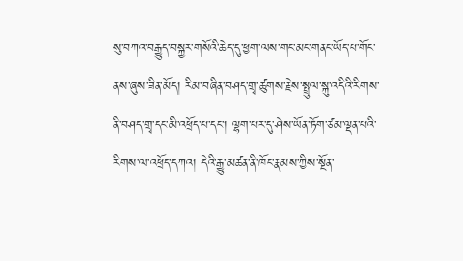སུ་བཀའ་བརྒྱུད་བསྐྱར་གསོའི་ཆེད་དུ་ཕྱག་ལས་གང་མང་གནང་ཡོད་པ་གོང་ནས་ཞུས་ཟིན་མོད། རིམ་བཞིན་བཤད་གྲྭ་ཚུགས་རྗེས་སྤྲུལ་སྐུ་འདིའི་རིགས་ནི་བཤད་གྲྭ་དང་མི་འཕྲོད་པ་དང་། ལྷག་པར་དུ་ཤེས་ཡོན་ཏོག་ཙམ་ལྡན་པའི་རིགས་ལ་འཕྲོད་དཀའ། དེའི་རྒྱུ་མཚན་ནི་ཁོང་རྣམས་ཀྱིས་སྔོན་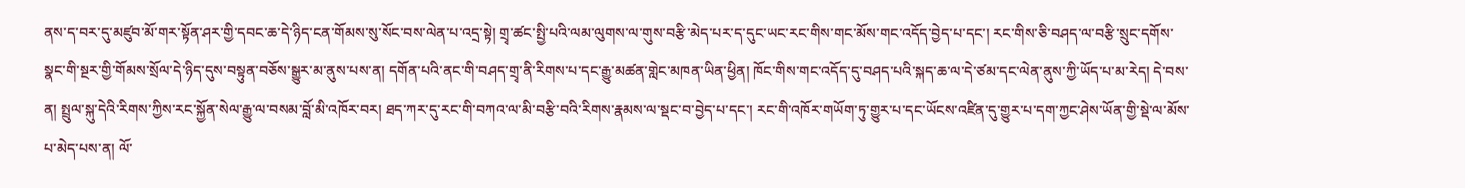ནས་ད་བར་དུ་མཛུབ་མོ་གར་སྟོན་ཤར་གྱི་དབང་ཆ་དེ་ཉིད་ངན་གོམས་སུ་སོང་བས་ལེན་པ་འདྲ་སྟེ། གྲྭ་ཚང་སྤྱི་པའི་ལམ་ལུགས་ལ་གུས་བརྩི་མེད་པར་ད་དུང་ཡང་རང་གིས་གང་མོས་གང་འདོད་བྱེད་པ་དང་། རང་གིས་ཅི་བཤད་ལ་བརྩི་སྲུང་དགོས་སྣང་གི་སྔར་གྱི་གོམས་སྲོལ་དེ་ཉིད་དུས་བསྟུན་བཅོས་སྒྱུར་མ་ནུས་པས་ན། དགོན་པའི་ནང་གི་བཤད་གྲྭ་ནི་རིགས་པ་དང་རྒྱུ་མཚན་གླེང་མཁན་ཡིན་ཕྱིན། ཁོང་གིས་གང་འདོད་དུ་བཤད་པའི་སྐད་ཆ་ལ་དེ་ཙམ་དང་ལེན་ནུས་ཀྱི་ཡོད་པ་མ་རེད། དེ་བས་ན། སྤྲུལ་སྐུ་དེའི་རིགས་ཀྱིས་རང་སྐྱོན་སེལ་རྒྱུ་ལ་བསམ་བློ་མི་འཁོར་བར། ཐད་ཀར་དུ་རང་གི་བཀའ་ལ་མི་བརྩི་བའི་རིགས་རྣམས་ལ་སྡང་བ་བྱེད་པ་དང་། རང་གི་འཁོར་གཡོག་ཏུ་གྱུར་པ་དང་ཡོངས་འཛིན་དུ་གྱུར་པ་དག་ཀྱང་ཤེས་ཡོན་གྱི་སྡེ་ལ་མོས་པ་མེད་པས་ན། ལོ་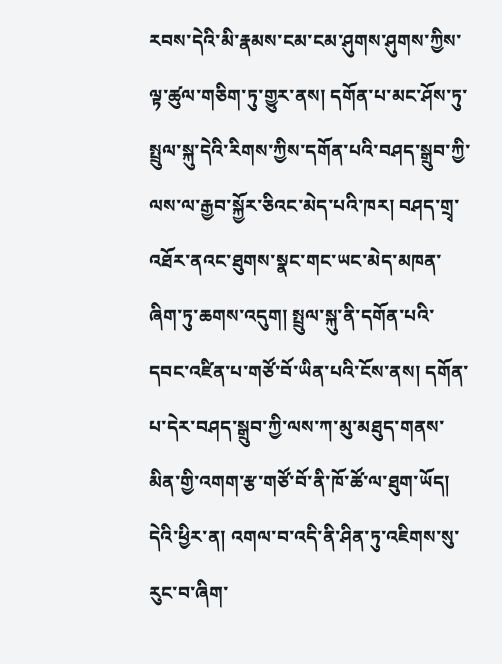རབས་དེའི་མི་རྣམས་ངམ་ངམ་ཤུགས་ཤུགས་ཀྱིས་ལྟ་ཚུལ་གཅིག་ཏུ་གྱུར་ནས། དགོན་པ་མང་ཤོས་ཏུ་སྤྲུལ་སྐུ་དེའི་རིགས་ཀྱིས་དགོན་པའི་བཤད་སྒྲུབ་ཀྱི་ལས་ལ་རྒྱབ་སྐྱོར་ཅིའང་མེད་པའི་ཁར། བཤད་གྲྭ་འཐོར་ནའང་ཐུགས་སྣང་གང་ཡང་མེད་མཁན་ཞིག་ཏུ་ཆགས་འདུག། སྤྲུལ་སྐུ་ནི་དགོན་པའི་དབང་འཛིན་པ་གཙོ་བོ་ཡིན་པའི་ངོས་ནས། དགོན་པ་དེར་བཤད་སྒྲུབ་ཀྱི་ལས་ཀ་མུ་མཐུད་གནས་མིན་གྱི་འགག་རྩ་གཙོ་བོ་ནི་ཁོ་ཚོ་ལ་ཐུག་ཡོད། དེའི་ཕྱིར་ན། འགལ་བ་འདི་ནི་ཤིན་ཏུ་འཇིགས་སུ་རུང་བ་ཞིག་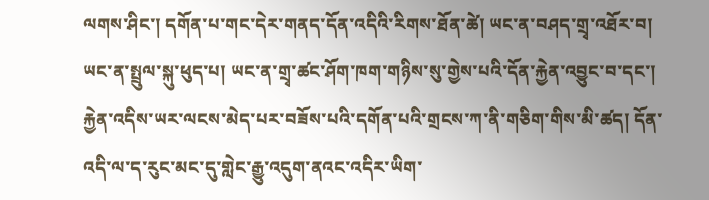ལགས་ཤིང་། དགོན་པ་གང་དེར་གནད་དོན་འདིའི་རིགས་ཐོན་ཚེ། ཡང་ན་བཤད་གྲྭ་འཐོར་བ། ཡང་ན་སྤྲུལ་སྐུ་ཕུད་པ། ཡང་ན་གྲྭ་ཚང་ཤོག་ཁག་གཉིས་སུ་གྱེས་པའི་དོན་རྐྱེན་འབྱུང་བ་དང་། རྐྱེན་འདིས་ཡར་ལངས་མེད་པར་བཟོས་པའི་དགོན་པའི་གྲངས་ཀ་ནི་གཅིག་གིས་མི་ཚད། དོན་འདི་ལ་ད་རུང་མང་དུ་གླེང་རྒྱུ་འདུག་ནའང་འདིར་ཡིག་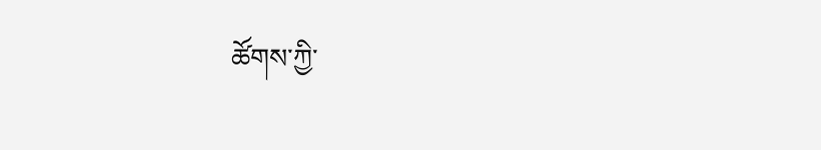ཚོགས་ཀྱི་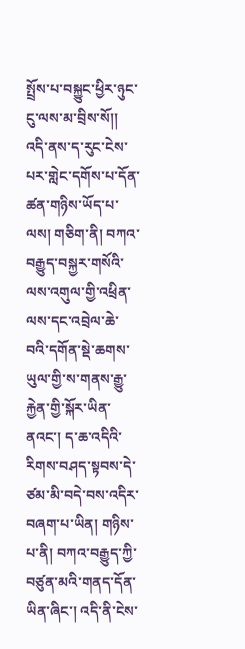སྤྲོས་པ་བསྐྱུང་ཕྱིར་ཉུང་ངུ་ལས་མ་བྲིས་སོ།།
འདི་ནས་ད་རུང་ངེས་པར་གླེང་དགོས་པ་དོན་ཚན་གཉིས་ཡོད་པ་ལས། གཅིག་ནི། བཀའ་བརྒྱུད་བསྐྱར་གསོའི་ལས་འགུལ་གྱི་འཕྲིན་ལས་དང་འབྲེལ་ཆེ་བའི་དགོན་སྡེ་ཆགས་ཡུལ་གྱི་ས་གནས་རྒྱུ་རྐྱེན་གྱི་སྐོར་ཡིན་ནའང་། ད་ཆ་འདིའི་རིགས་བཤད་སྟབས་དེ་ཙམ་མི་བདེ་བས་འདིར་བཞག་པ་ཡིན། གཉིས་པ་ནི། བཀའ་བརྒྱུད་ཀྱི་བཙུན་མའི་གནད་དོན་ཡིན་ཞིང་། འདི་ནི་ངེས་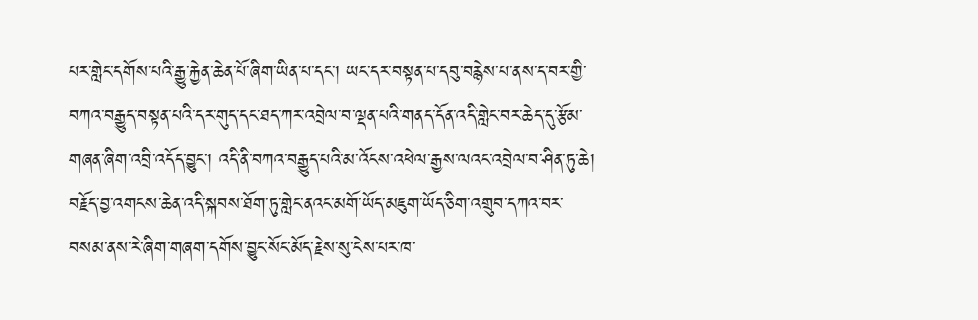པར་གླེང་དགོས་པའི་རྒྱུ་རྐྱེན་ཆེན་པོ་ཞིག་ཡིན་པ་དང་། ཡང་དར་བསྟན་པ་དབུ་བརྙེས་པ་ནས་ད་བར་གྱི་བཀའ་བརྒྱུད་བསྟན་པའི་དར་གུད་དང་ཐད་ཀར་འབྲེལ་བ་ལྡན་པའི་གནད་དོན་འདི་གླེང་བར་ཆེད་དུ་རྩོམ་གཞན་ཞིག་འབྲི་འདོད་བྱུང་། འདི་ནི་བཀའ་བརྒྱུད་པའི་མ་འོངས་འཕེལ་རྒྱས་ལའང་འབྲེལ་བ་ཤིན་ཏུ་ཆེ། བརྗོད་བྱ་འགངས་ཆེན་འདི་སྐབས་ཐོག་ཏུ་གླེང་ནའང་མགོ་ཡོད་མཇུག་ཡོད་ཅིག་འགྲུབ་དཀའ་བར་བསམ་ནས་རེ་ཞིག་གཞག་དགོས་བྱུང་སོང་མོད་རྗེས་སུ་ངེས་པར་ཁ་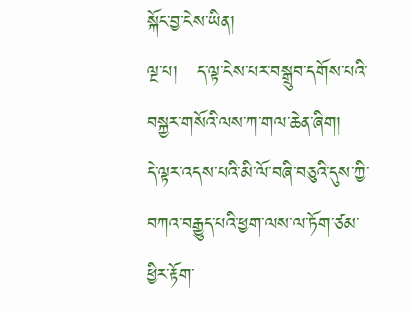སྐོང་བྱ་ངེས་ཡིན།
ལྔ་པ།   ད་ལྟ་ངེས་པར་བསྒྲུབ་དགོས་པའི་བསྐྱར་གསོའི་ལས་ཀ་གལ་ཆེན་ཞིག།
དེ་ལྟར་འདས་པའི་མི་ལོ་བཞི་བཅུའི་དུས་ཀྱི་བཀའ་བརྒྱུད་པའི་ཕྱག་ལས་ལ་ཏོག་ཙམ་ཕྱིར་རྟོག་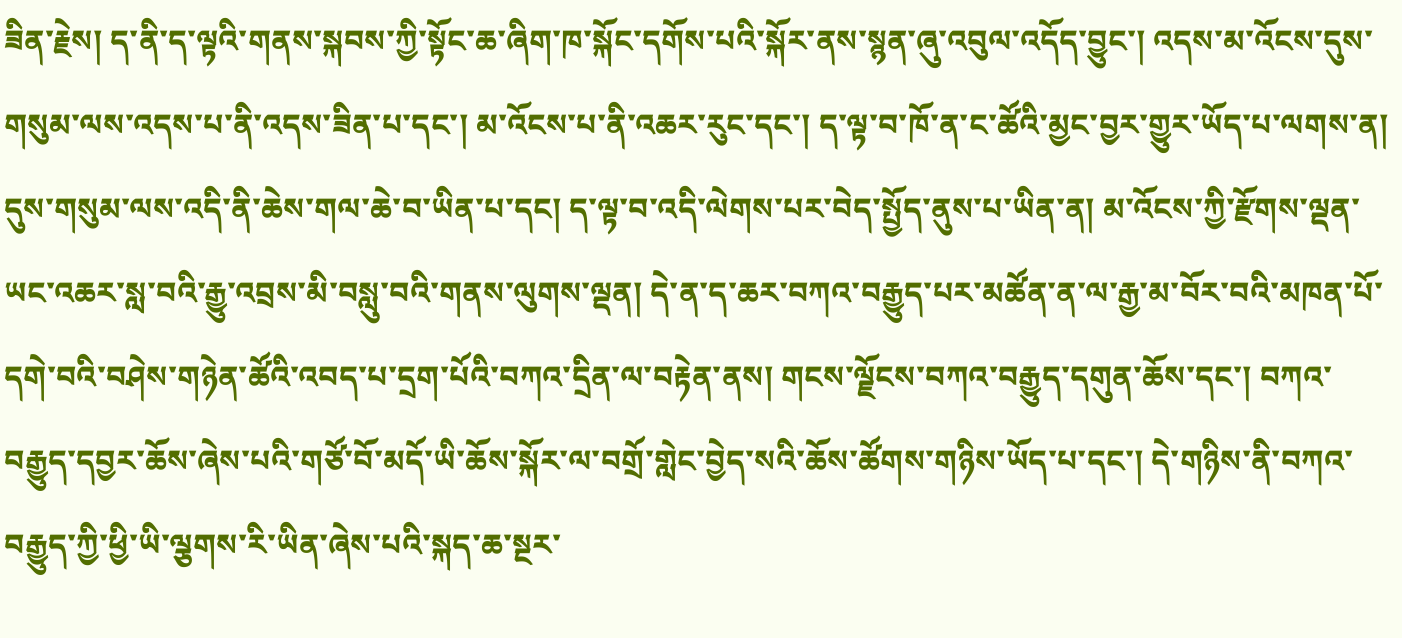ཟིན་རྗེས། ད་ནི་ད་ལྟའི་གནས་སྐབས་ཀྱི་སྟོང་ཆ་ཞིག་ཁ་སྐོང་དགོས་པའི་སྐོར་ནས་སྙན་ཞུ་འབུལ་འདོད་བྱུང་། འདས་མ་འོངས་དུས་གསུམ་ལས་འདས་པ་ནི་འདས་ཟིན་པ་དང་། མ་འོངས་པ་ནི་འཆར་རུང་དང་། ད་ལྟ་བ་ཁོ་ན་ང་ཚོའི་མྱང་བྱར་གྱུར་ཡོད་པ་ལགས་ན། དུས་གསུམ་ལས་འདི་ནི་ཆེས་གལ་ཆེ་བ་ཡིན་པ་དང། ད་ལྟ་བ་འདི་ལེགས་པར་བེད་སྤྱོད་ནུས་པ་ཡིན་ན། མ་འོངས་ཀྱི་རྫོགས་ལྡན་ཡང་འཆར་སླ་བའི་རྒྱུ་འབྲས་མི་བསླུ་བའི་གནས་ལུགས་ལྡན། དེ་ན་ད་ཆར་བཀའ་བརྒྱུད་པར་མཚོན་ན་ལ་རྒྱ་མ་བོར་བའི་མཁན་པོ་དགེ་བའི་བཤེས་གཉེན་ཚོའི་འབད་པ་དྲག་པོའི་བཀའ་དྲིན་ལ་བརྟེན་ནས། གངས་ལྗོངས་བཀའ་བརྒྱུད་དགུན་ཆོས་དང་། བཀའ་བརྒྱུད་དབྱར་ཆོས་ཞེས་པའི་གཙོ་བོ་མདོ་ཡི་ཆོས་སྐོར་ལ་བགྲོ་གླེང་བྱེད་སའི་ཆོས་ཚོགས་གཉིས་ཡོད་པ་དང་། དེ་གཉིས་ནི་བཀའ་བརྒྱུད་ཀྱི་ཕྱི་ཡི་ལྕགས་རི་ཡིན་ཞེས་པའི་སྐད་ཆ་སྔར་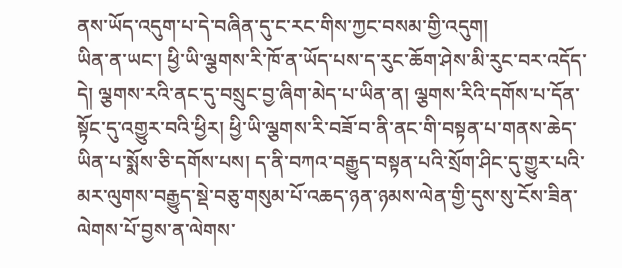ནས་ཡོད་འདུག་པ་དེ་བཞིན་དུ་ང་རང་གིས་ཀྱང་བསམ་གྱི་འདུག།
ཡིན་ན་ཡང་། ཕྱི་ཡི་ལྕགས་རི་ཁོ་ན་ཡོད་པས་ད་རུང་ཆོག་ཤེས་མི་རུང་བར་འདོད་དེ། ལྕགས་རའི་ནང་དུ་བསྲུང་བྱ་ཞིག་མེད་པ་ཡིན་ན། ལྕགས་རིའི་དགོས་པ་དོན་སྟོང་དུ་འགྱུར་བའི་ཕྱིར། ཕྱི་ཡི་ལྕགས་རི་བཟོ་བ་ནི་ནང་གི་བསྟན་པ་གནས་ཆེད་ཡིན་པ་སྨོས་ཅི་དགོས་པས། ད་ནི་བཀའ་བརྒྱུད་བསྟན་པའི་སྲོག་ཤིང་དུ་གྱུར་པའི་མར་ལུགས་བརྒྱུད་སྡེ་བཅུ་གསུམ་པོ་འཆད་ཉན་ཉམས་ལེན་གྱི་དུས་སུ་ངོས་ཟིན་ལེགས་པོ་བྱས་ན་ལེགས་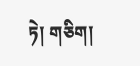ཏེ། གཅིག།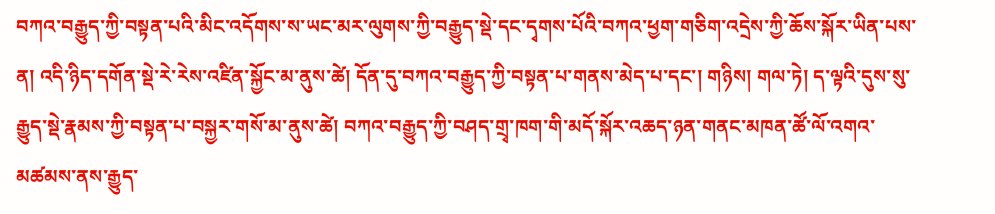བཀའ་བརྒྱུད་ཀྱི་བསྟན་པའི་མིང་འདོགས་ས་ཡང་མར་ལུགས་ཀྱི་བརྒྱུད་སྡེ་དང་དྭགས་པོའི་བཀའ་ཕྱག་གཅིག་འདྲེས་ཀྱི་ཆོས་སྐོར་ཡིན་པས་ན། འདི་ཉིད་དགོན་སྡེ་རེ་རེས་འཛིན་སྐྱོང་མ་ནུས་ཚེ། དོན་དུ་བཀའ་བརྒྱུད་ཀྱི་བསྟན་པ་གནས་མེད་པ་དང་། གཉིས། གལ་ཏེ། ད་ལྟའི་དུས་སུ་རྒྱུད་སྡེ་རྣམས་ཀྱི་བསྟན་པ་བསྐྱར་གསོ་མ་ནུས་ཚེ། བཀའ་བརྒྱུད་ཀྱི་བཤད་གྲྭ་ཁག་གི་མདོ་སྐོར་འཆད་ཉན་གནང་མཁན་ཚོ་ལོ་འགའ་མཚམས་ནས་རྒྱུད་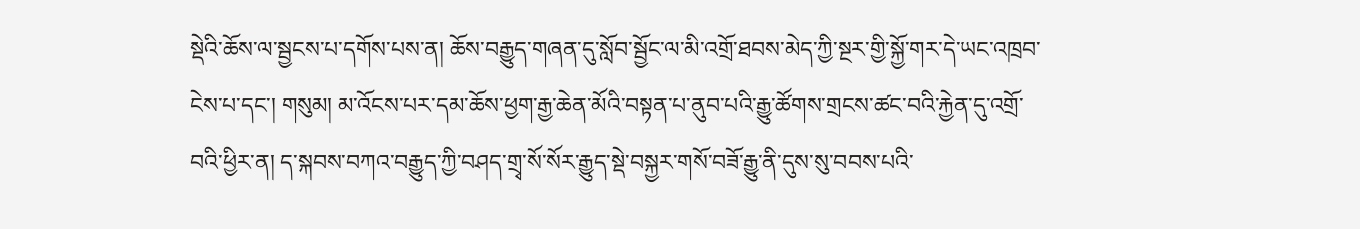སྡེའི་ཆོས་ལ་སྦྱངས་པ་དགོས་པས་ན། ཆོས་བརྒྱུད་གཞན་དུ་སློབ་སྦྱོང་ལ་མི་འགྲོ་ཐབས་མེད་ཀྱི་སྔར་གྱི་སྐྱོ་གར་དེ་ཡང་འཁྲབ་ངེས་པ་དང་། གསུམ། མ་འོངས་པར་དམ་ཆོས་ཕྱག་རྒྱ་ཆེན་མོའི་བསྟན་པ་ནུབ་པའི་རྒྱུ་ཚོགས་གྲངས་ཚང་བའི་རྐྱེན་དུ་འགྲོ་བའི་ཕྱིར་ན། ད་སྐབས་བཀའ་བརྒྱུད་ཀྱི་བཤད་གྲྭ་སོ་སོར་རྒྱུད་སྡེ་བསྐྱར་གསོ་བཟོ་རྒྱུ་ནི་དུས་སུ་བབས་པའི་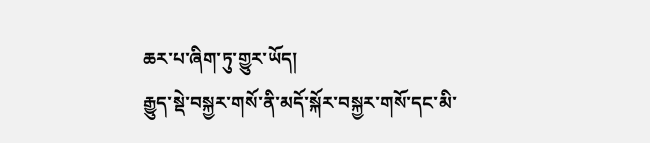ཆར་པ་ཞིག་ཏུ་གྱུར་ཡོད།
རྒྱུད་སྡེ་བསྐྱར་གསོ་ནི་མདོ་སྐོར་བསྐྱར་གསོ་དང་མི་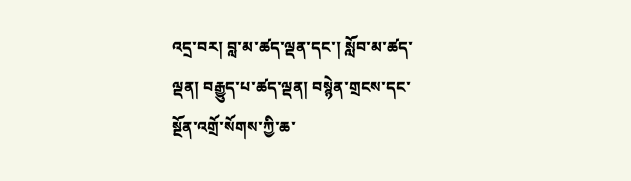འདྲ་བར། བླ་མ་ཚད་ལྡན་དང་། སློབ་མ་ཚད་ལྡན། བརྒྱུད་པ་ཚད་ལྡན། བསྙེན་གྲངས་དང་སྔོན་འགྲོ་སོགས་ཀྱི་ཆ་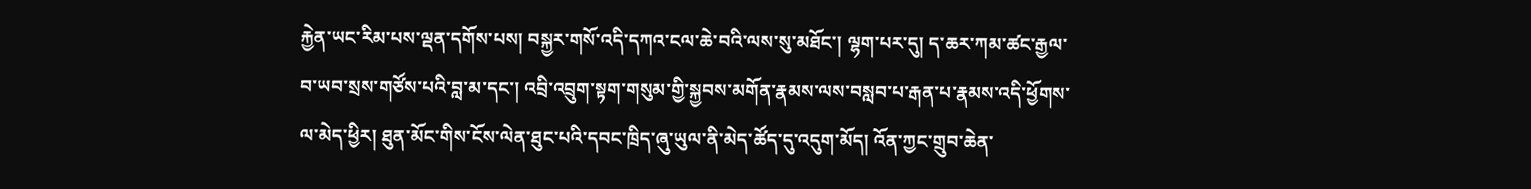རྐྱེན་ཡང་རིམ་པས་ལྡན་དགོས་པས། བསྐྱར་གསོ་འདི་དཀའ་ངལ་ཆེ་བའི་ལས་སུ་མཐོང་། ལྷག་པར་དུ། ད་ཆར་ཀམ་ཚང་རྒྱལ་བ་ཡབ་སྲས་གཙོས་པའི་བླ་མ་དང་། འབྲི་འབྲུག་སྟག་གསུམ་གྱི་སྐྱབས་མགོན་རྣམས་ལས་བསླབ་པ་རྒན་པ་རྣམས་འདི་ཕྱོགས་ལ་མེད་ཕྱིར། ཐུན་མོང་གིས་ངོས་ལེན་ཐུང་པའི་དབང་ཁྲིད་ཞུ་ཡུལ་ནི་མེད་ཚོད་དུ་འདུག་མོད། འོན་ཀྱང་གྲུབ་ཆེན་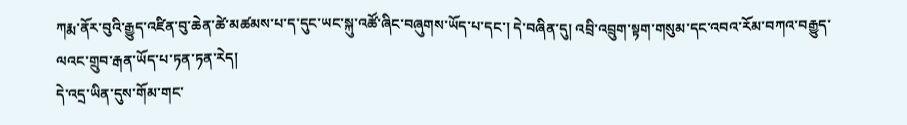ཀརྨ་ནོར་བུའི་རྒྱུད་འཛིན་བུ་ཆེན་ཚེ་མཚམས་པ་ད་དུང་ཡང་སྐུ་འཚོ་ཞིང་བཞུགས་ཡོད་པ་དང་། དེ་བཞིན་དུ། འབྲི་འབྲུག་སྟག་གསུམ་དང་འབའ་རོམ་བཀའ་བརྒྱུད་ལའང་གྲུབ་རྒན་ཡོད་པ་ཏན་ཏན་རེད།
དེ་འདྲ་ཡིན་དུས་གོམ་གང་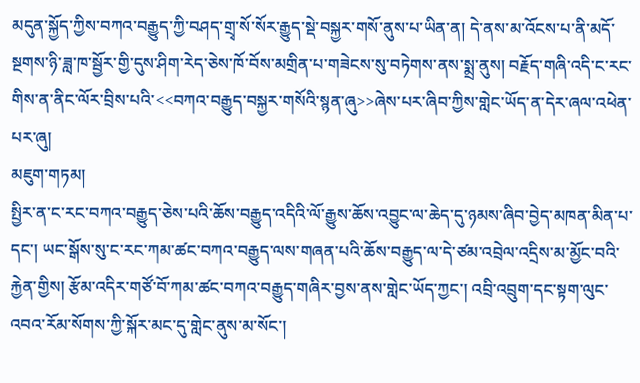མདུན་སྐྱོད་ཀྱིས་བཀའ་བརྒྱུད་ཀྱི་བཤད་གྲྭ་སོ་སོར་རྒྱུད་སྡེ་བསྐྱར་གསོ་ནུས་པ་ཡིན་ན། དེ་ནས་མ་འོངས་པ་ནི་མདོ་སྔགས་ཉི་ཟླ་ཁ་སྦྱོར་གྱི་དུས་ཤིག་རེད་ཅེས་ཁོ་བོས་མགྲིན་པ་གཟེངས་སུ་བཏེགས་ནས་སྨྲ་ནུས། བརྗོད་གཞི་འདི་ང་རང་གིས་ན་ནིང་ལོར་བྲིས་པའི་<<བཀའ་བརྒྱུད་བསྐྱར་གསོའི་སྙན་ཞུ>>ཞེས་པར་ཞིབ་ཀྱིས་གླེང་ཡོད་ན་དེར་ཞལ་འཕེན་པར་ཞུ།
མཇུག་གཏམ།
སྤྱིར་ན་ང་རང་བཀའ་བརྒྱུད་ཅེས་པའི་ཆོས་བརྒྱུད་འདིའི་ལོ་རྒྱུས་ཆོས་འབྱུང་ལ་ཆེད་དུ་ཉམས་ཞིབ་བྱེད་མཁན་མིན་པ་དང་། ཡང་སྒོས་སུ་ང་རང་ཀམ་ཚང་བཀའ་བརྒྱུད་ལས་གཞན་པའི་ཆོས་བརྒྱུད་ལ་དེ་ཙམ་འབྲེལ་འདྲིས་མ་མྱོང་བའི་རྐྱེན་གྱིས། རྩོམ་འདིར་གཙོ་བོ་ཀམ་ཚང་བཀའ་བརྒྱུད་གཞིར་བྱས་ནས་གླེང་ཡོད་ཀྱང་། འབྲི་འབྲུག་དང་སྟག་ལུང་འབའ་རོམ་སོགས་ཀྱི་སྐོར་མང་དུ་གླེང་ནུས་མ་སོང་།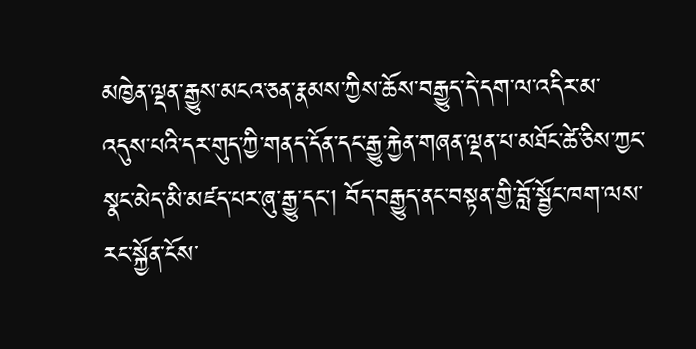མཁྱེན་ལྡན་རྒྱུས་མངའ་ཅན་རྣམས་ཀྱིས་ཆོས་བརྒྱུད་དེ་དག་ལ་འདིར་མ་འདུས་པའི་དར་གུད་ཀྱི་གནད་དོན་དང་རྒྱུ་རྐྱེན་གཞན་ལྡན་པ་མཐོང་ཚེ་ཅིས་ཀྱང་སྣང་མེད་མི་མཛད་པར་ཞུ་རྒྱུ་དང་། བོད་བརྒྱུད་ནང་བསྟན་གྱི་བློ་སྦྱོང་ཁག་ལས་རང་སྐྱོན་ངོས་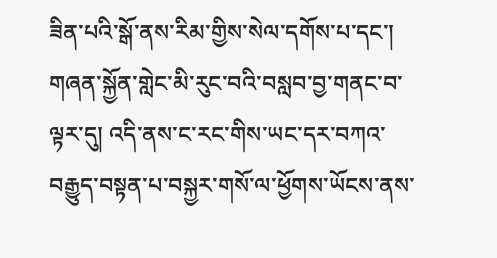ཟིན་པའི་སྒོ་ནས་རིམ་གྱིས་སེལ་དགོས་པ་དང་། གཞན་སྐྱོན་གླེང་མི་རུང་བའི་བསླབ་བྱ་གནང་བ་ལྟར་དུ། འདི་ནས་ང་རང་གིས་ཡང་དར་བཀའ་བརྒྱུད་བསྟན་པ་བསྐྱར་གསོ་ལ་ཕྱོགས་ཡོངས་ནས་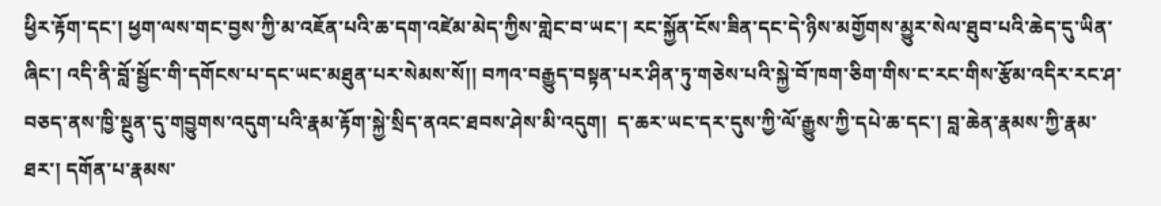ཕྱིར་རྟོག་དང་། ཕྱག་ལས་གང་བྱས་ཀྱི་མ་འཇོན་པའི་ཆ་དག་འཛེམ་མེད་ཀྱིས་གླེང་བ་ཡང་། རང་སྐྱོན་ངོས་ཟིན་དང་དེ་ཉིས་མགྱོགས་མྱུར་སེལ་ཐུབ་པའི་ཆེད་དུ་ཡིན་ཞིང་། འདི་ནི་བློ་སྦྱོང་གི་དགོངས་པ་དང་ཡང་མཐུན་པར་སེམས་སོ།། བཀའ་བརྒྱུད་བསྟན་པར་ཤིན་ཏུ་གཅེས་པའི་སྐྱེ་བོ་ཁག་ཅིག་གིས་ང་རང་གིས་རྩོམ་འདིར་རང་ཤ་བཅད་ནས་ཁྱི་སྔུན་དུ་གབྱུགས་འདུག་པའི་རྣམ་རྟོག་སྐྱེ་སྲིད་ནའང་ཐབས་ཤེས་མི་འདུག།  ད་ཆར་ཡང་དར་དུས་ཀྱི་ལོ་རྒྱུས་ཀྱི་དཔེ་ཆ་དང་། བླ་ཆེན་རྣམས་ཀྱི་རྣམ་ཐར་། དགོན་པ་རྣམས་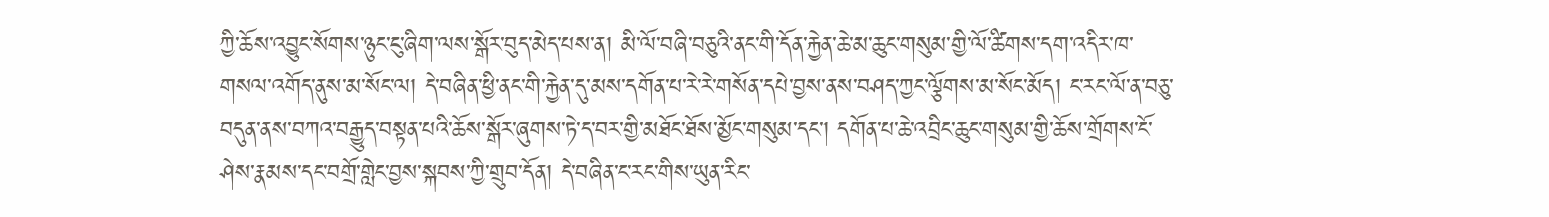ཀྱི་ཆོས་འབྱུང་སོགས་ཉུང་ངུ་ཞིག་ལས་སྒོར་བུད་མེད་པས་ན། མི་ལོ་བཞི་བཅུའི་ནང་གི་དོན་རྐྱེན་ཆེ་མ་ཆུང་གསུམ་གྱི་ལོ་ཚིགས་དག་འདིར་ཁ་གསལ་འགོད་ནུས་མ་སོང་ལ། དེ་བཞིན་ཕྱི་ནང་གི་རྐྱེན་དུ་མས་དགོན་པ་རེ་རེ་གསོན་དཔེ་བྱས་ནས་བཤད་ཀྱང་ལྕོགས་མ་སོང་མོད། ང་རང་ལོ་ན་བཅུ་བདུན་ནས་བཀའ་བརྒྱུད་བསྟན་པའི་ཆོས་སྒོར་ཞུགས་ཏེ་ད་བར་གྱི་མཐོང་ཐོས་མྱོང་གསུམ་དང་། དགོན་པ་ཆེ་འབྲིང་ཆུང་གསུམ་གྱི་ཆོས་གྲོགས་ངོ་ཤེས་རྣམས་དང་བགྲོ་གླེང་བྱས་སྐབས་ཀྱི་གྲུབ་དོན། དེ་བཞིན་ང་རང་གིས་ཡུན་རིང་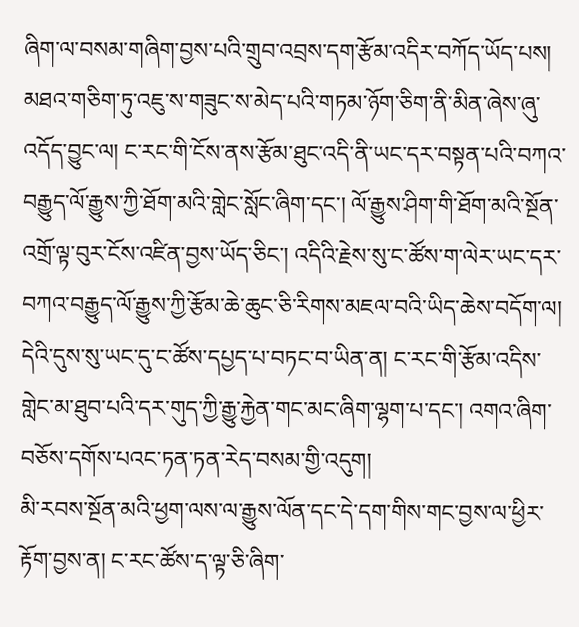ཞིག་ལ་བསམ་གཞིག་བྱས་པའི་གྲུབ་འབྲས་དག་རྩོམ་འདིར་བཀོད་ཡོད་པས། མཐའ་གཅིག་ཏུ་འཇུ་ས་གཟུང་ས་མེད་པའི་གཏམ་ཉོག་ཅིག་ནི་མིན་ཞེས་ཞུ་འདོད་བྱུང་ལ། ང་རང་གི་ངོས་ནས་རྩོམ་ཐུང་འདི་ནི་ཡང་དར་བསྟན་པའི་བཀའ་བརྒྱུད་ལོ་རྒྱུས་ཀྱི་ཐོག་མའི་གླེང་སློང་ཞིག་དང་། ལོ་རྒྱུས་ཤིག་གི་ཐོག་མའི་སྔོན་འགྲོ་ལྟ་བུར་ངོས་འཛིན་བྱས་ཡོད་ཅིང་། འདིའི་རྗེས་སུ་ང་ཚོས་ག་ལེར་ཡང་དར་བཀའ་བརྒྱུད་ལོ་རྒྱུས་ཀྱི་རྩོམ་ཆེ་ཆུང་ཅི་རིགས་མཇལ་བའི་ཡིད་ཆེས་བདོག་ལ། དེའི་དུས་སུ་ཡང་དུ་ང་ཚོས་དཔྱད་པ་བཏང་བ་ཡིན་ན། ང་རང་གི་རྩོམ་འདིས་གླེང་མ་ཐུབ་པའི་དར་གུད་ཀྱི་རྒྱུ་རྐྱེན་གང་མང་ཞིག་ལྷག་པ་དང་། འགའ་ཞིག་བཅོས་དགོས་པའང་ཏན་ཏན་རེད་བསམ་གྱི་འདུག།
མི་རབས་སྔོན་མའི་ཕྱག་ལས་ལ་རྒྱུས་ལོན་དང་དེ་དག་གིས་གང་བྱས་ལ་ཕྱིར་རྟོག་བྱས་ན། ང་རང་ཚོས་ད་ལྟ་ཅི་ཞིག་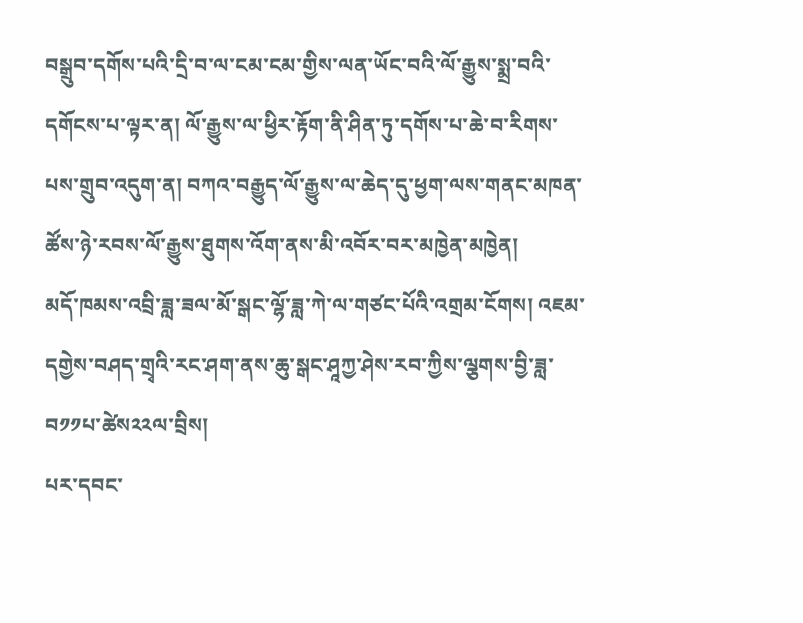བསྒྲུབ་དགོས་པའི་དྲི་བ་ལ་ངམ་ངམ་གྱིས་ལན་ཡོང་བའི་ལོ་རྒྱུས་སྨྲ་བའི་དགོངས་པ་ལྟར་ན། ལོ་རྒྱུས་ལ་ཕྱིར་རྟོག་ནི་ཤིན་ཏུ་དགོས་པ་ཆེ་བ་རིགས་པས་གྲུབ་འདུག་ན། བཀའ་བརྒྱུད་ལོ་རྒྱུས་ལ་ཆེད་དུ་ཕྱག་ལས་གནང་མཁན་ཚོས་ཉེ་རབས་ལོ་རྒྱུས་ཐུགས་འོག་ནས་མི་འབོར་བར་མཁྱེན་མཁྱེན།
མདོ་ཁམས་འབྲི་ཟླ་ཟལ་མོ་སྒང་ལྷོ་ཟླ་ཀེ་ལ་གཙང་པོའི་འགྲམ་ངོགས། འཇམ་དགྱེས་བཤད་གྲྭའི་རང་ཤག་ནས་ཆུ་སྒང་ཤཱཀྱ་ཤེས་རབ་ཀྱིས་ལྕགས་བྱི་ཟླ་བ༡༡པ་ཚེས༢༢ལ་བྲིས།
པར་དབང་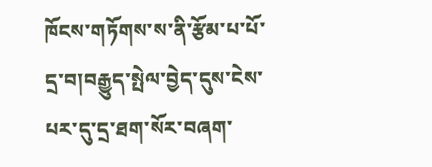ཁོངས་གཏོགས་ས་ནི་རྩོམ་པ་པོ་དྲ་བ།བརྒྱུད་སྤེལ་བྱེད་དུས་ངེས་པར་དུ་དྲ་ཐག་སོར་བཞག་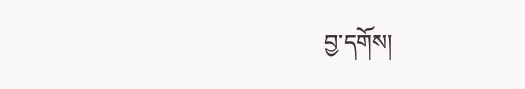བྱ་དགོས།